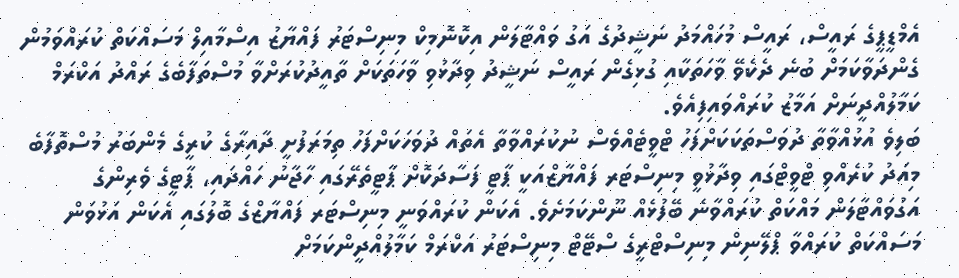އެމްޑީޕީގެ ރައީސް، ރައީސް މުހައްމަދު ނަޝީދުގެ އަގު ވައްޓާލަން އިކޮނޮމިކް މިނިސްޓަރު ފައްޔާޒު އިސްމާއިލް މަސައްކަތް ކުރައްވަމުން ގެންދަވާކަމަށް ބުނެ ދެކެވޭ ވާހަތަކާއި ގުޅިގެން ރައީސް ނަޝީދު ވިދާޅުވި ވާހަތަކަށް ތާއީދުކުރަށްވާ މުސްތަފާބެގެ ރައްދު އަކްރަމް ކަމާލުއްދީނަށް އަމާޒު ކުރައްވައިފިއެވެ.
ބަލިވެ އުޅުއްވާތާ ދުވަސްތަކަކަށްފަހު ޓްވީޓެއްވެސް ނުކުރައްވާތާ އެތައް ދުވަހަކަށްފަހު ތިމަރަފުށީ ދާއިރާގެ ކުރީގެ މެންބަރު މުސްތޮފާބެ މިއަދު ކުރެއްވި ޓްވީޓްގައި ވިދާޅުވީ މިނިސްޓަރ ފައްޔާޒްއަކީ ޕާޓީ ފަސާދަކޮށް ޕާޓީތެރޭގައި ހާޖާނު ހައްދައި، ޕާޓީގެ ވެރިންގެ އަގުވައްޓާލަން މައްކަތް ކުރައްވާނެ ބޭފުޅެއް ނޫންކަމަށެވެ. އެކަން ކުރައްވަނީ މިނިސްޓަރ ފައްޔާޒްގެ ބޮލުގައި އެކަން އަޅުވަން މަސައްކަތް ކުރައްވާ ޕްލޭނިން މިނިސްޓްރީގެ ސްޓޭޓް މިނިސްޓަރު އަކްރަމް ކަމާލުއްދީންކަމަށް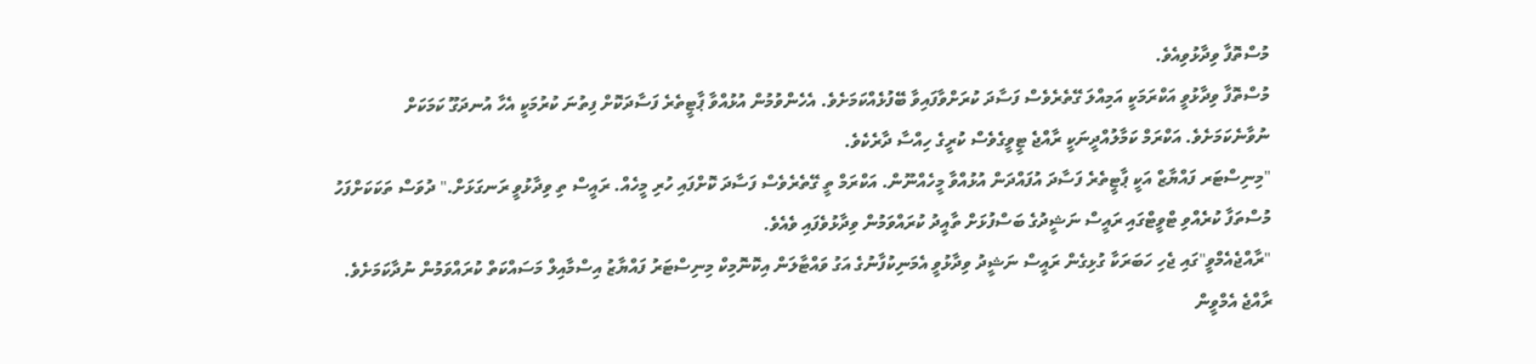މުސްތޮފާ ވިދާޅުވިއެވެ.
މުސްތޮފާ ވިދާޅުވީ އަކްރަމަކީ އަމިއްލަ ގޭތެރެވެސް ފަސާދަ ކުރަށްވާފައިވާ ބޭފުޅެއްކަމަށެވެ. އެހެންވުމުން އުޅުއްވާ ޕާޓީތެރެ ފަސާދަކޮށް ފިތުނަ ކުރުމަކީ އެހާ އުނދަގޫ ކަމަކަށް ނުވާނެކަމަށެވެ. އަކްރަމް ކަމާލުއްދީނަކީ ރާއްޖެ ޓީވީގެވެސް ކުރީގެ ހިއްސާ ދާރެކެވެ.
"މިނިސްޓަރ ފައްޔާޒް އަކީ ޕާޓީތެރެ ފަސާދަ އުފައްދަން އުޅުއްވާ މީހެއްނޫން. އަކްރަމް ތީ ގޭތެރެވެސް ފަސާދަ ކޮށްފައި ހުރި މީހެއް. ރައީސް ތި ވިދާޅުވީ ރަނގަޅަށް." ދުވަސް ތަކަކަށްފަހު މުސްތަފާ ކުރެއްވި ޓްވީޓްގައި ރައީސް ނަޝީދުގެ ބަސްފުޅަށް ތާއީދު ކުރައްވަމުން ވިދާޅުވެފައި ވެއެވެ.
"ރާއްޖެއެމްވީ"ގައި ޖެހި ހަބަރަކާ ގުޅިގެން ރައީސް ނަޝީދު ވިދާޅުވީ އެމަނިކުފާނުގެ އަގު ވައްޓާލަން އިކޮނޮމިކް މިނިސްޓަރު ފައްޔާޒު އިސްމާއިލް މަސައްކަތް ކުރައްވަމުން ނުދާކަމަށެވެ. ރާއްޖެ އެމްވީން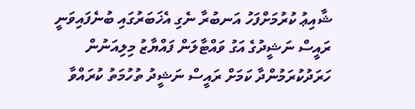ޝާއިޢު ކުރުމަށްފަހު އަނބުރާ ނެގި އެޚަބަރުގައި ބުނެފައިވަނީ ރައީސް ނަޝީދުގެ އަގު ވައްޓާލަން ފައްޔާޒު މިލިއަނުން ހަރަދުކުރަމުންދާ ކަމަށް ރައީސް ނަޝީދު ތުހުމަތު ކުރައްވާ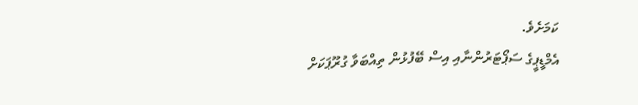ކަމަށެވެ.
އެމްޑީޕީގެ ސަޕޯޓަރުންނާއި އިސް ބޭފުޅުން ތިއްބަވާ ގުރޫޕަކަށް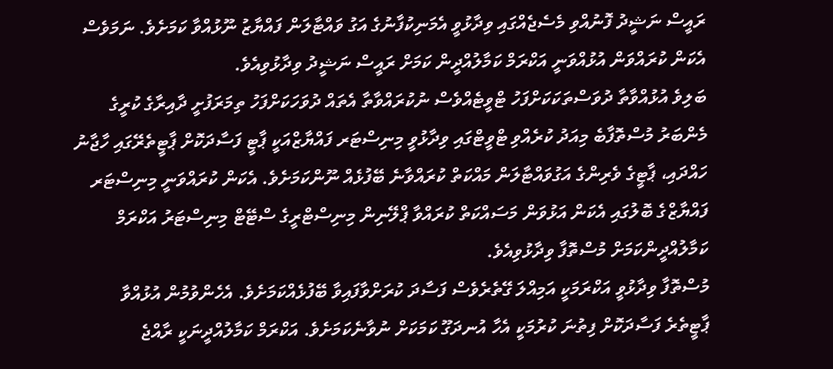ރައީސް ނަޝީދު ފޮނުއްވި މެސެޖެއްގައި ވިދާޅުވީ އެމަނިކުފާނުގެ އަގު ވައްޓާލަން ފައްޔާޒު ނޫޅުއްވާ ކަމަށެވެ. ނަމަވެސް އެކަން ކުރައްވަން އުޅުއްވަނީ އަކްރަމް ކަމާލުއްދީން ކަމަށް ރައީސް ނަޝީދު ވިދާޅުވިއެވެ.
ބަލިވެ އުޅުއްވާތާ ދުވަސްތަކަކަށްފަހު ޓްވީޓެއްވެސް ނުކުރައްވާތާ އެތައް ދުވަހަކަށްފަހު ތިމަރަފުށީ ދާއިރާގެ ކުރީގެ މެންބަރު މުސްތޮފާބެ މިއަދު ކުރެއްވި ޓްވީޓްގައި ވިދާޅުވީ މިނިސްޓަރ ފައްޔާޒްއަކީ ޕާޓީ ފަސާދަކޮށް ޕާޓީތެރޭގައި ހާޖާނު ހައްދައި، ޕާޓީގެ ވެރިންގެ އަގުވައްޓާލަން މައްކަތް ކުރައްވާނެ ބޭފުޅެއް ނޫންކަމަށެވެ. އެކަން ކުރައްވަނީ މިނިސްޓަރ ފައްޔާޒްގެ ބޮލުގައި އެކަން އަޅުވަން މަސައްކަތް ކުރައްވާ ޕްލޭނިން މިނިސްޓްރީގެ ސްޓޭޓް މިނިސްޓަރު އަކްރަމް ކަމާލުއްދީންކަމަށް މުސްތޮފާ ވިދާޅުވިއެވެ.
މުސްތޮފާ ވިދާޅުވީ އަކްރަމަކީ އަމިއްލަ ގޭތެރެވެސް ފަސާދަ ކުރަށްވާފައިވާ ބޭފުޅެއްކަމަށެވެ. އެހެންވުމުން އުޅުއްވާ ޕާޓީތެރެ ފަސާދަކޮށް ފިތުނަ ކުރުމަކީ އެހާ އުނދަގޫ ކަމަކަށް ނުވާނެކަމަށެވެ. އަކްރަމް ކަމާލުއްދީނަކީ ރާއްޖެ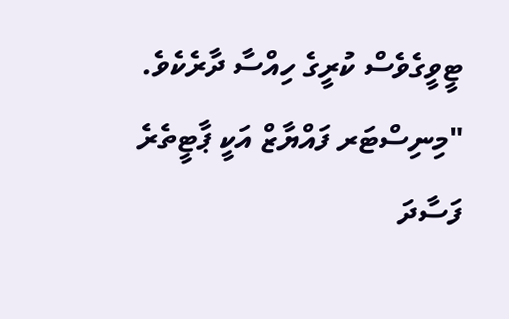ޓީވީގެވެސް ކުރީގެ ހިއްސާ ދާރެކެވެ.
"މިނިސްޓަރ ފައްޔާޒް އަކީ ޕާޓީތެރެ ފަސާދަ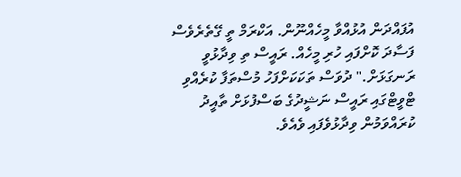އުފައްދަން އުޅުއްވާ މީހެއްނޫން. އަކްރަމް ތީ ގޭތެރެވެސް ފަސާދަ ކޮށްފައި ހުރި މީހެއް. ރައީސް ތި ވިދާޅުވީ ރަނގަޅަށް." ދުވަސް ތަކަކަށްފަހު މުސްތަފާ ކުރެއްވި ޓްވީޓްގައި ރައީސް ނަޝީދުގެ ބަސްފުޅަށް ތާއީދު ކުރައްވަމުން ވިދާޅުވެފައި ވެއެވެ.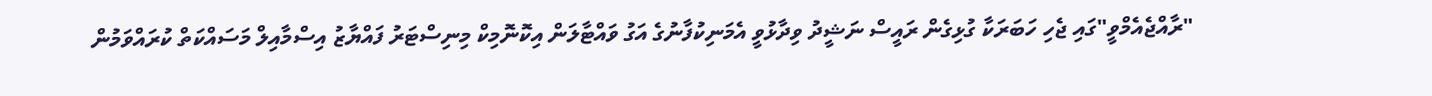"ރާއްޖެއެމްވީ"ގައި ޖެހި ހަބަރަކާ ގުޅިގެން ރައީސް ނަޝީދު ވިދާޅުވީ އެމަނިކުފާނުގެ އަގު ވައްޓާލަން އިކޮނޮމިކް މިނިސްޓަރު ފައްޔާޒު އިސްމާއިލް މަސައްކަތް ކުރައްވަމުން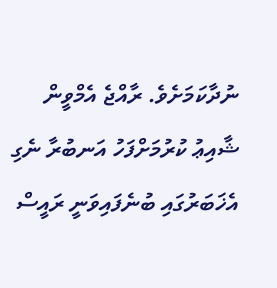ނުދާކަމަށެވެ. ރާއްޖެ އެމްވީން ޝާއިޢު ކުރުމަށްފަހު އަނބުރާ ނެގި އެޚަބަރުގައި ބުނެފައިވަނީ ރައީސް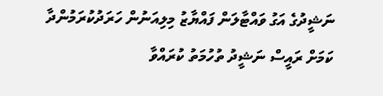ނަޝީދުގެ އަގު ވައްޓާލަން ފައްޔާޒު މިލިއަނުން ހަރަދުކުރަމުންދާ ކަމަށް ރައީސް ނަޝީދު ތުހުމަތު ކުރައްވާ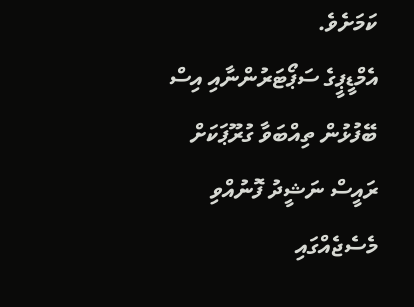ކަމަށެވެ.
އެމްޑީޕީގެ ސަޕޯޓަރުންނާއި އިސް ބޭފުޅުން ތިއްބަވާ ގުރޫޕަކަށް ރައީސް ނަޝީދު ފޮނުއްވި މެސެޖެއްގައި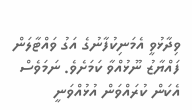ވިދާޅުވީ އެމަނިކުފާނުގެ އަގު ވައްޓާލަން ފައްޔާޒު ނޫޅުއްވާ ކަމަށެވެ. ނަމަވެސް އެކަން ކުރައްވަން އުޅުއްވަނީ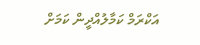އަކްރަމް ކަމާލުއްދީން ކަމަށް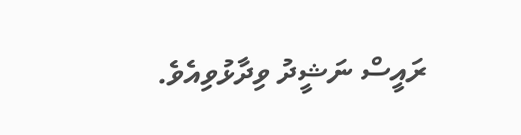ރައީސް ނަޝީދު ވިދާޅުވިއެވެ.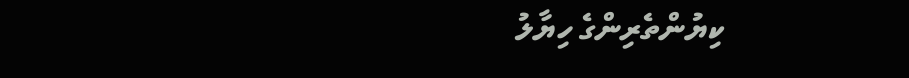ކިޔުންތެރިންގެ ހިޔާލު